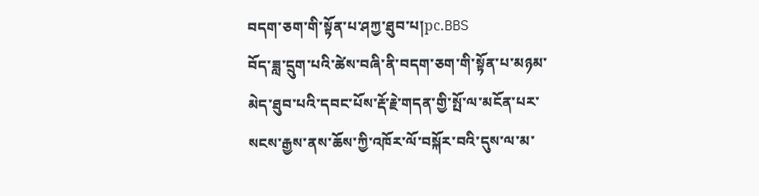བདག་ཅག་གི་སྟོན་པ་ཤཀྱ་ཐུབ་པ།pc.BBS
བོད་ཟླ་དྲུག་པའི་ཚེས་བཞི་ནི་བདག་ཅག་གི་སྟོན་པ་མཉམ་མེད་ཐུབ་པའི་དབང་པོས་རྡོ་རྗེ་གདན་གྱི་སྤོ་ལ་མངོན་པར་སངས་རྒྱས་ནས་ཆོས་ཀྱི་འཁོར་ལོ་བསྐོར་བའི་དུས་ལ་མ་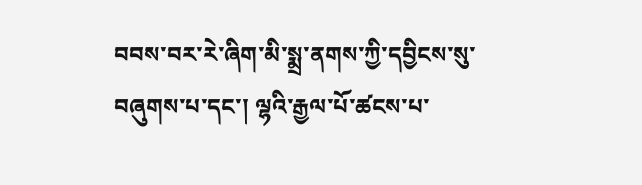བབས་བར་རེ་ཞིག་མི་སྨྲ་ནགས་ཀྱི་དབྱིངས་སུ་བཞུགས་པ་དང་། ལྷའི་རྒྱལ་པོ་ཚངས་པ་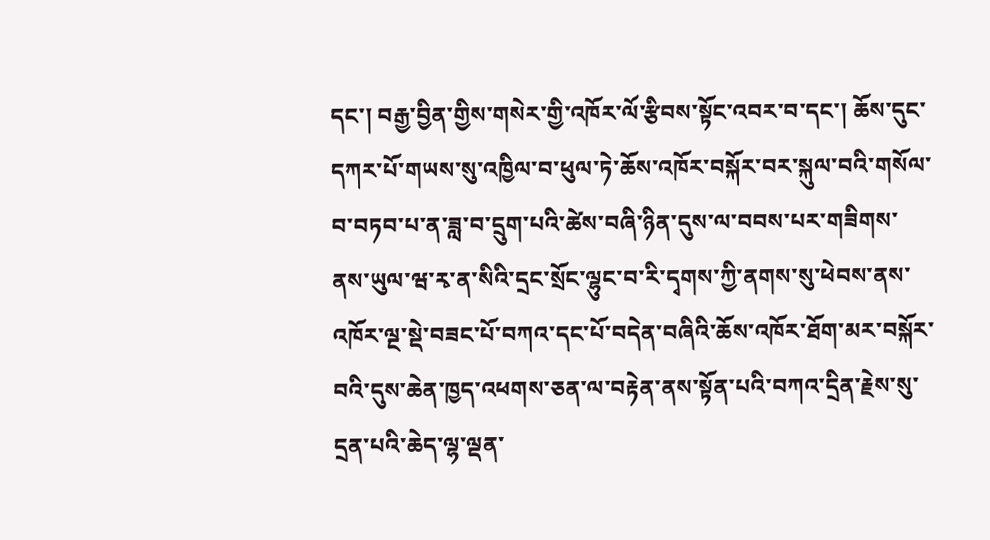དང་། བརྒྱ་བྱིན་གྱིས་གསེར་གྱི་འཁོར་ལོ་རྩིབས་སྟོང་འབར་བ་དང་། ཆོས་དུང་དཀར་པོ་གཡས་སུ་འཁྱིལ་བ་ཕུལ་ཏེ་ཆོས་འཁོར་བསྐོར་བར་སྐུལ་བའི་གསོལ་བ་བཏབ་པ་ན་ཟླ་བ་དྲུག་པའི་ཚེས་བཞི་ཉིན་དུས་ལ་བབས་པར་གཟིགས་ནས་ཡུལ་ཝ་རྭ་ན་སིའི་དྲང་སྲོང་ལྷུང་བ་རི་དྭགས་ཀྱི་ནགས་སུ་ཕེབས་ནས་འཁོར་ལྔ་སྡེ་བཟང་པོ་བཀའ་དང་པོ་བདེན་བཞིའི་ཆོས་འཁོར་ཐོག་མར་བསྐོར་བའི་དུས་ཆེན་ཁྱད་འཕགས་ཅན་ལ་བརྟེན་ནས་སྟོན་པའི་བཀའ་དྲིན་རྗེས་སུ་དྲན་པའི་ཆེད་ལྷ་ལྡན་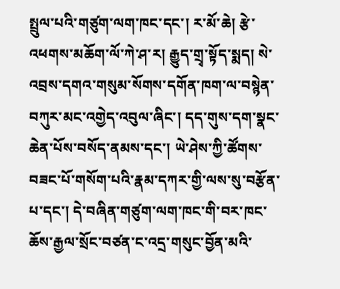སྤྲུལ་པའི་གཙུག་ལག་ཁང་དང་། ར་མོ་ཆེ། རྩེ་འཕགས་མཆོག་ལོ་ཀེ་ཤ་ར། རྒྱུད་གྲྭ་སྟོད་སྨད། སེ་འབྲས་དགའ་གསུམ་སོགས་དགོན་ཁག་ལ་བསྙེན་བཀུར་མང་འགྱེད་འབུལ་ཞིང་། དད་གུས་དག་སྣང་ཆེན་པོས་བསོད་ནམས་དང་། ཡེ་ཤེས་ཀྱི་ཚོགས་བཟང་པོ་གསོག་པའི་རྣམ་དཀར་གྱི་ལས་སུ་བརྩོན་པ་དང་། དེ་བཞིན་གཙུག་ལག་ཁང་གི་བར་ཁང་ཆོས་རྒྱལ་སྲོང་བཙན་ང་འདྲ་གསུང་བྱོན་མའི་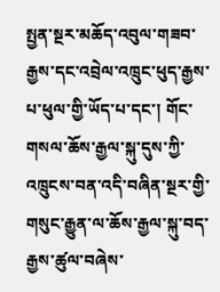སྤྱན་སྔར་མཆོད་འབུལ་གཟབ་རྒྱས་དང་འབྲེལ་འཁྲུང་ཕུད་རྒྱས་པ་ཕུལ་གྱི་ཡོད་པ་དང་། གོང་གསལ་ཆོས་རྒྱལ་སྐུ་དུས་ཀྱི་འཁྲུངས་བན་འདི་བཞིན་སྔར་གྱི་གསུང་རྒྱུན་ལ་ཆོས་རྒྱལ་སྐུ་བད་རྒྱས་ཚུལ་བཞེས་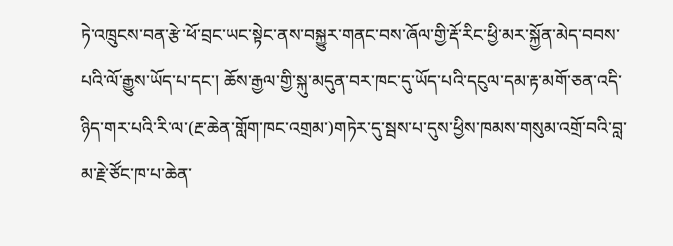ཏེ་འཁྲུངས་བན་རྩེ་ཕོ་བྲང་ཡང་སྟེང་ནས་བསྐྱུར་གནང་བས་ཞོལ་གྱི་རྡོ་རིང་ཕྱི་མར་སྐྱོན་མེད་བབས་པའི་ལོ་རྒྱུས་ཡོད་པ་དང་། ཆོས་རྒྱལ་གྱི་སྐུ་མདུན་བར་ཁང་དུ་ཡོད་པའི་དངུལ་དམ་རྟ་མགོ་ཅན་འདི་ཉིད་གར་པའི་རི་ལ་(རྔ་ཆེན་གློག་ཁང་འགྲམ་)གཏེར་དུ་སྦས་པ་དུས་ཕྱིས་ཁམས་གསུམ་འགྲོ་བའི་བླ་མ་རྗེ་ཙོང་ཁ་པ་ཆེན་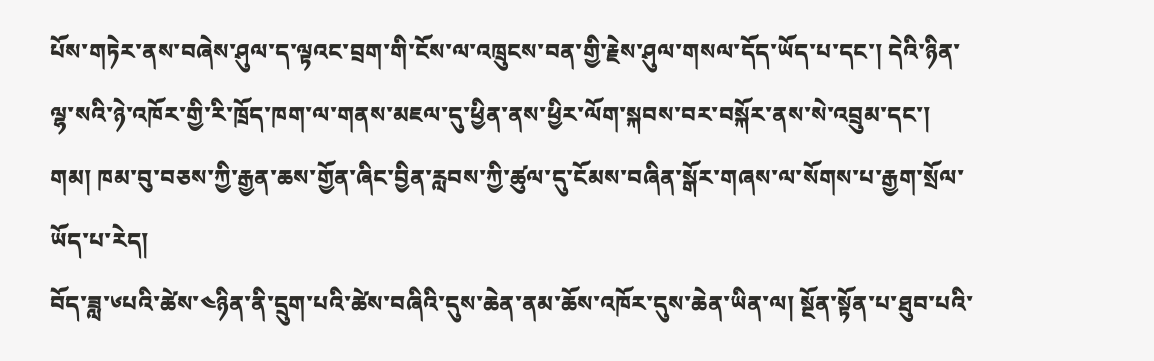པོས་གཏེར་ནས་བཞེས་ཤུལ་ད་ལྟའང་བྲག་གི་ངོས་ལ་འཁྲུངས་བན་གྱི་རྗེས་ཤུལ་གསལ་དོད་ཡོད་པ་དང་། དེའི་ཉིན་ལྷ་སའི་ཉེ་འཁོར་གྱི་རི་ཁྲོད་ཁག་ལ་གནས་མཇལ་དུ་ཕྱིན་ནས་ཕྱིར་ལོག་སྐབས་བར་བསྐོར་ནས་སེ་འབྲུམ་དང་། གམ། ཁམ་བུ་བཅས་ཀྱི་རྒྱན་ཆས་གྱོན་ཞིང་བྱིན་རླབས་ཀྱི་ཚུལ་དུ་ངོམས་བཞིན་སྒོར་གཞས་ལ་སོགས་པ་རྒྱག་སྲོལ་ཡོད་པ་རེད།
བོད་ཟླ་༦པའི་ཚེས་༤ཉིན་ནི་དྲུག་པའི་ཚེས་བཞིའི་དུས་ཆེན་ནམ་ཆོས་འཁོར་དུས་ཆེན་ཡིན་ལ། སྔོན་སྟོན་པ་ཐུབ་པའི་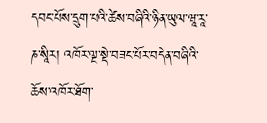དབང་པོས་དྲུག་པའི་ཚེས་བཞིའི་ཉིན་ཡུལ་ཝཱ་རཱ་ཎ་སཱིར། འཁོར་ལྔ་སྡེ་བཟང་པོར་བདེན་བཞིའི་ཆོས་འཁོར་ཐོག་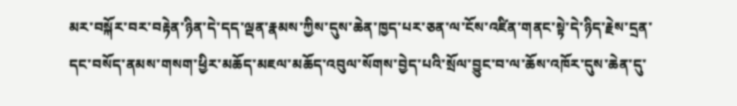མར་བསྐོར་བར་བརྟེན་ཉིན་དེ་དད་ལྡན་རྣམས་ཀྱིས་དུས་ཆེན་ཁྱད་པར་ཅན་ལ་ངོས་འཛིན་གནང་སྟེ་དེ་ཉིད་རྗེས་དྲན་དང་བསོད་ནམས་གསག་ཕྱིར་མཆོད་མཇལ་མཆོད་འབུལ་སོགས་བྱེད་པའི་སྲོལ་བྱུང་བ་ལ་ཆོས་འཁོར་དུས་ཆེན་དུ་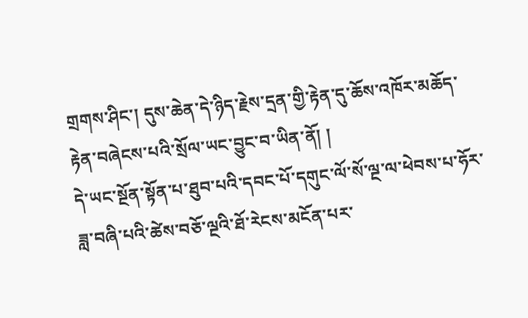གྲགས་ཤིང་། དུས་ཆེན་དེ་ཉིད་རྗེས་དྲན་གྱི་རྟེན་དུ་ཆོས་འཁོར་མཆོད་རྟེན་བཞེངས་པའི་སྲོལ་ཡང་བྱུང་བ་ཡིན་ནོ། །
དེ་ཡང་སྔོན་སྟོན་པ་ཐུབ་པའི་དབང་པོ་དགུང་ལོ་སོ་ལྔ་ལ་ཕེབས་པ་ཧོར་ཟླ་བཞི་པའི་ཚེས་བཅོ་ལྔའི་ཐོ་རེངས་མངོན་པར་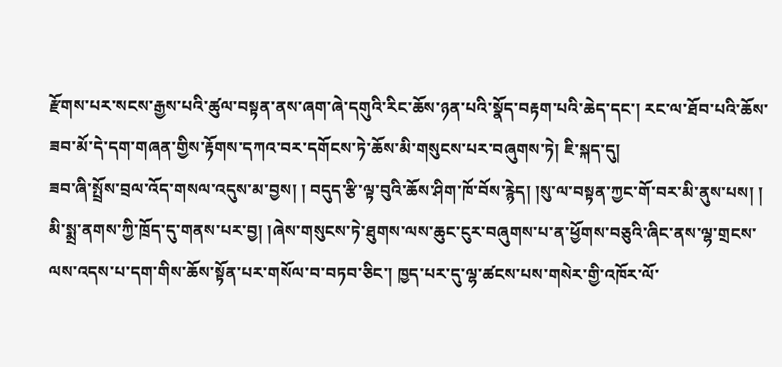རྫོགས་པར་སངས་རྒྱས་པའི་ཚུལ་བསྟན་ནས་ཞག་ཞེ་དགུའི་རིང་ཆོས་ཉན་པའི་སྣོད་བརྟག་པའི་ཆེད་དང་། རང་ལ་ཐོབ་པའི་ཆོས་ཟབ་མོ་དེ་དག་གཞན་གྱིས་རྟོགས་དཀའ་བར་དགོངས་ཏེ་ཆོས་མི་གསུངས་པར་བཞུགས་ཏེ། ཇི་སྐད་དུ།
ཟབ་ཞི་སྤྲོས་བྲལ་འོད་གསལ་འདུས་མ་བྱས། ། བདུད་རྩི་ལྟ་བུའི་ཆོས་ཤིག་ཁོ་བོས་རྙེད། །སུ་ལ་བསྟན་ཀྱང་གོ་བར་མི་ནུས་པས། ། མི་སྨྲ་ནགས་ཀྱི་ཁྲོད་དུ་གནས་པར་བྱ། །ཞེས་གསུངས་ཏེ་ཐུགས་ལས་ཆུང་ངུར་བཞུགས་པ་ན་ཕྱོགས་བཅུའི་ཞིང་ནས་ལྷ་གྲངས་ལས་འདས་པ་དག་གིས་ཆོས་སྟོན་པར་གསོལ་བ་བཏབ་ཅིང་། ཁྱད་པར་དུ་ལྷ་ཚངས་པས་གསེར་གྱི་འཁོར་ལོ་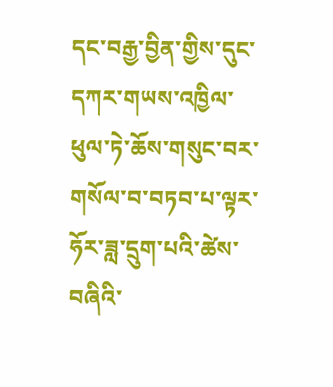དང་བརྒྱ་བྱིན་གྱིས་དུང་དཀར་གཡས་འཁྱིལ་ཕུལ་ཏེ་ཆོས་གསུང་བར་གསོལ་བ་བཏབ་པ་ལྟར་ཧོར་ཟླ་དྲུག་པའི་ཚེས་བཞིའི་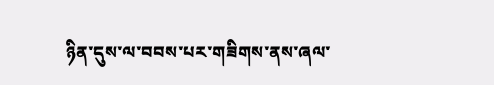ཉིན་དུས་ལ་བབས་པར་གཟིགས་ནས་ཞལ་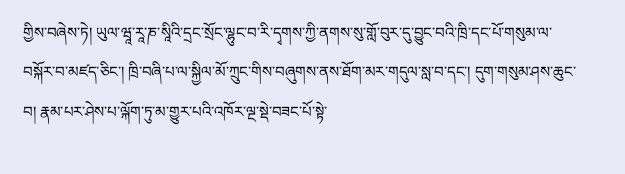གྱིས་བཞེས་ཏེ། ཡུལ་ཝཱ་རཱ་ཎ་སཱིའི་དྲང་སྲོང་ལྷུང་བ་རི་དྭགས་ཀྱི་ནགས་སུ་གློ་བུར་དུ་བྱུང་བའི་ཁྲི་དང་པོ་གསུམ་ལ་བསྐོར་བ་མཛད་ཅིང་། ཁྲི་བཞི་པ་ལ་སྐྱིལ་མོ་ཀྲུང་གིས་བཞུགས་ནས་ཐོག་མར་གདུལ་སླ་བ་དང་། དུག་གསུམ་ཤས་ཆུང་བ། རྣམ་པར་ཤེས་པ་ལྐོག་ཏུ་མ་གྱུར་པའི་འཁོར་ལྔ་སྡེ་བཟང་པོ་སྟེ་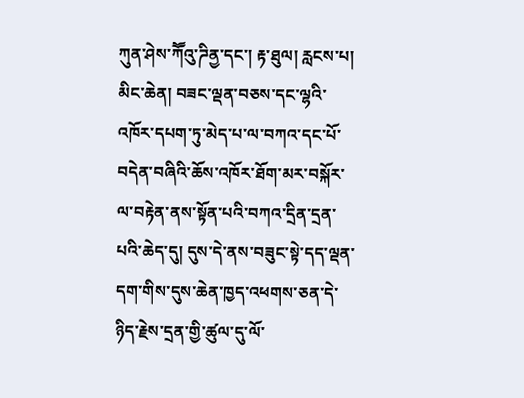ཀུན་ཤེས་ཀཽའུ་ཌིནྱ་དང་། རྟ་ཐུལ། རླངས་པ། མིང་ཆེན། བཟང་ལྡན་བཅས་དང་ལྷའི་འཁོར་དཔག་ཏུ་མེད་པ་ལ་བཀའ་དང་པོ་བདེན་བཞིའི་ཆོས་འཁོར་ཐོག་མར་བསྐོར་ལ་བརྟེན་ནས་སྟོན་པའི་བཀའ་དྲིན་དྲན་པའི་ཆེད་དུ། དུས་དེ་ནས་བཟུང་སྟེ་དད་ལྡན་དག་གིས་དུས་ཆེན་ཁྱད་འཕགས་ཅན་དེ་ཉིད་རྗེས་དྲན་གྱི་ཚུལ་དུ་ལོ་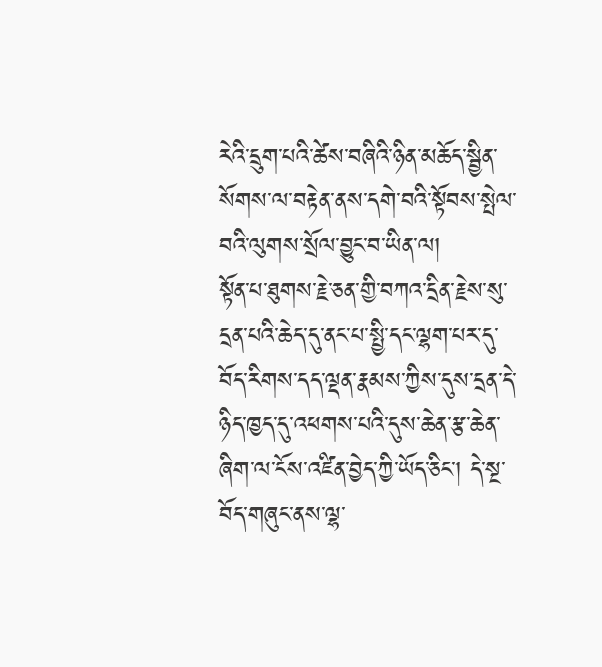རེའི་དྲུག་པའི་ཚེས་བཞིའི་ཉིན་མཆོད་སྦྱིན་སོགས་ལ་བརྟེན་ནས་དགེ་བའི་སྟོབས་སྤེལ་བའི་ལུགས་སྲོལ་བྱུང་བ་ཡིན་ལ།
སྟོན་པ་ཐུགས་རྗེ་ཅན་གྱི་བཀའ་དྲིན་རྗེས་སུ་དྲན་པའི་ཆེད་དུ་ནང་པ་སྤྱི་དང་ལྷག་པར་དུ་བོད་རིགས་དད་ལྡན་རྣམས་ཀྱིས་དུས་དྲན་དེ་ཉིད་ཁྱད་དུ་འཕགས་པའི་དུས་ཆེན་རྩ་ཆེན་ཞིག་ལ་ངོས་འཛིན་བྱེད་ཀྱི་ཡོད་ཅིང་། དེ་སྔ་བོད་གཞུང་ནས་ལྷ་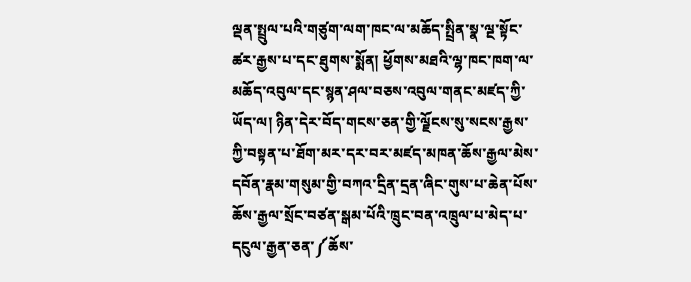ལྡན་སྤྲུལ་པའི་གཙུག་ལག་ཁང་ལ་མཆོད་སྤྲིན་སྣ་ལྔ་སྟོང་ཚར་རྒྱས་པ་དང་ཐུགས་སྨོན། ཕྱོགས་མཐའི་ལྷ་ཁང་ཁག་ལ་མཆོད་འབུལ་དང་སྙན་ཤལ་བཅས་འབུལ་གནང་མཛད་ཀྱི་ཡོད་ལ། ཉིན་དེར་བོད་གངས་ཅན་གྱི་ལྗོངས་སུ་སངས་རྒྱས་ཀྱི་བསྟན་པ་ཐོག་མར་དར་བར་མཛད་མཁན་ཆོས་རྒྱལ་མེས་དབོན་རྣམ་གསུམ་གྱི་བཀའ་དྲིན་དྲན་ཞིང་གུས་པ་ཆེན་པོས་ཆོས་རྒྱལ་སྲོང་བཙན་སྒམ་པོའི་ཁྲུང་བན་འཁྲུལ་པ་མེད་པ་དངུལ་རྒྱན་ཅན་༼ཆོས་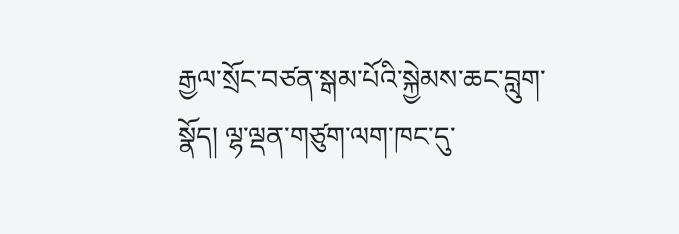རྒྱལ་སྲོང་བཙན་སྒམ་པོའི་སྐྱེམས་ཆང་བླུག་སྣོད། ལྷ་ལྡན་གཙུག་ལག་ཁང་དུ་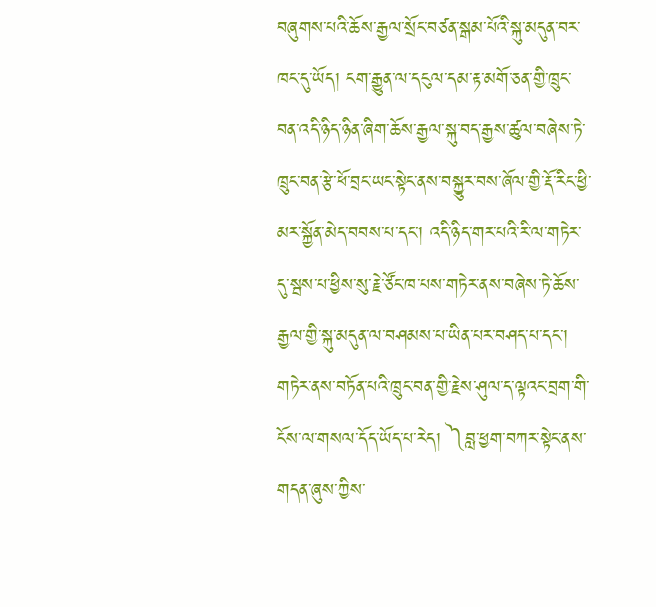བཞུགས་པའི་ཆོས་རྒྱལ་སྲོང་བཙན་སྒམ་པོའི་སྐུ་མདུན་བར་ཁང་དུ་ཡོད། ངག་རྒྱུན་ལ་དངུལ་དམ་རྟ་མགོ་ཅན་གྱི་ཁྲུང་བན་འདི་ཉིད་ཉིན་ཞིག་ཆོས་རྒྱལ་སྐུ་བད་རྒྱས་ཚུལ་བཞེས་ཏེ་ཁྲུང་བན་རྩེ་ཕོ་བྲང་ཡང་སྟེང་ནས་བསྐྱུར་བས་ཞོལ་གྱི་རྡོ་རིང་ཕྱི་མར་སྐྱོན་མེད་བབས་པ་དང་། འདི་ཉིད་གར་པའི་རི་ལ་གཏེར་དུ་སྦས་པ་ཕྱིས་སུ་རྗེ་ཙོང་ཁ་པས་གཏེར་ནས་བཞེས་ཏེ་ཆོས་རྒྱལ་གྱི་སྐུ་མདུན་ལ་བཤམས་པ་ཡིན་པར་བཤད་པ་དང་། གཏེར་ནས་བཏོན་པའི་ཁྲུང་བན་གྱི་རྗེས་ཤུལ་ད་ལྟའང་བྲག་གི་ངོས་ལ་གསལ་དོད་ཡོད་པ་རེད། ༽བླ་ཕྱག་བཀར་སྟེང་ནས་གདན་ཞུས་ཀྱིས་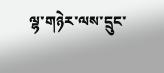ལྷ་གཉེར་ལས་དྲུང་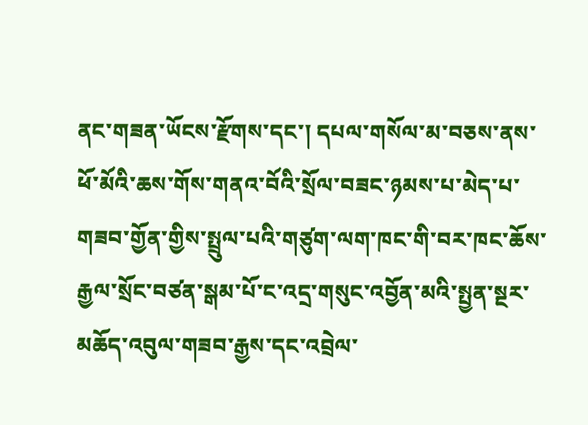ནང་གཟན་ཡོངས་རྫོགས་དང་། དཔལ་གསོལ་མ་བཅས་ནས་ཕོ་མོའི་ཆས་གོས་གནའ་བོའི་སྲོལ་བཟང་ཉམས་པ་མེད་པ་གཟབ་གྱོན་གྱིས་སྤྲུལ་པའི་གཙུག་ལག་ཁང་གི་བར་ཁང་ཆོས་རྒྱལ་སྲོང་བཙན་སྒམ་པོ་ང་འདྲ་གསུང་འབྱོན་མའི་སྤྱན་སྔར་མཆོད་འབུལ་གཟབ་རྒྱས་དང་འབྲེལ་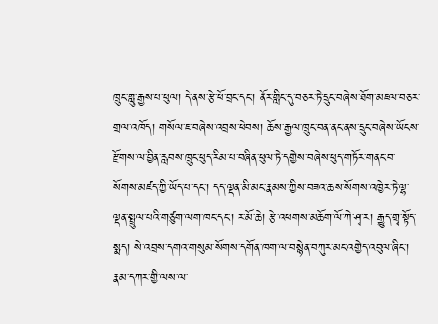ཁྲུང་གླུ་རྒྱས་པ་ཕུལ། དེ་ནས་རྩེ་ཕོ་བྲང་དང་། ནོར་གླིང་དུ་བཅར་ཏེ་དྲུང་བཞེས་ཐོག་མཇལ་བཅར་གྲལ་འཁོད། གསོལ་ཇ་བཞེས་འབྲས་ཕེབས། ཆོས་རྒྱལ་ཁྲུང་བན་ནང་ནས་དྲུང་བཞེས་ཡོངས་རྫོགས་ལ་བྱིན་རླབས་ཁྲུང་ཕུད་རིམ་པ་བཞིན་ཕུལ་ཏེ་དགྱེས་བཞེས་ཕུད་གཏོར་གནང་བ་སོགས་མཛད་ཀྱི་ཡོད་པ་དང་། དད་ལྡན་མི་མང་རྣམས་ཀྱིས་བཟའ་ཆས་སོགས་འཁྱེར་ཏེ་ལྷ་ལྡན་སྤྲུལ་པའི་གཙུག་ལག་ཁང་དང་། ར་མོ་ཆེ། རྩེ་འཕགས་མཆོག་ལོ་ཀེ་ཤྭ་ར། རྒྱུད་གྲྭ་སྟོད་སྨད། སེ་འབྲས་དགའ་གསུམ་སོགས་དགོན་ཁག་ལ་བསྙེན་བཀུར་མང་འགྱེད་འབུལ་ཞིང་། རྣམ་དཀར་གྱི་ལས་ལ་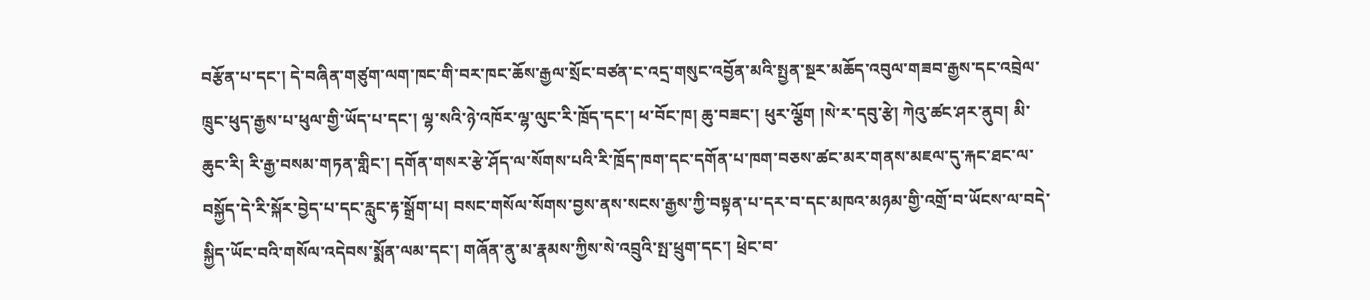བརྩོན་པ་དང་། དེ་བཞིན་གཙུག་ལག་ཁང་གི་བར་ཁང་ཆོས་རྒྱལ་སྲོང་བཙན་ང་འདྲ་གསུང་འབྱོན་མའི་སྤྱན་སྔར་མཆོད་འབུལ་གཟབ་རྒྱས་དང་འབྲེལ་ཁྲུང་ཕུད་རྒྱས་པ་ཕུལ་གྱི་ཡོད་པ་དང་། ལྷ་སའི་ཉེ་འཁོར་ལྷ་ལུང་རི་ཁྲོད་དང་། ཕ་བོང་ཁ། ཆུ་བཟང་། ཕུར་ལྕོག །སེ་ར་དབུ་རྩེ། ཀེའུ་ཚང་ཤར་ནུབ། མི་ཆུང་རི། རི་རྒྱ་བསམ་གཏན་གླིང་། དགོན་གསར་རྩེ་ཤོད་ལ་སོགས་པའི་རི་ཁྲོད་ཁག་དང་དགོན་པ་ཁག་བཅས་ཚང་མར་གནས་མཇལ་དུ་རྐང་ཐང་ལ་བསྐྱོད་དེ་རི་སྐོར་བྱེད་པ་དང་རླུང་རྟ་སྒྲོག་པ། བསང་གསོལ་སོགས་བྱས་ནས་སངས་རྒྱས་ཀྱི་བསྟན་པ་དར་བ་དང་མཁའ་མཉམ་གྱི་འགྲོ་བ་ཡོངས་ལ་བདེ་སྐྱིད་ཡོང་བའི་གསོལ་འདེབས་སྨོན་ལམ་དང་། གཞོན་ནུ་མ་རྣམས་ཀྱིས་སེ་འབྲུའི་སྤ་ཕྲུག་དང་། ཕྲེང་བ་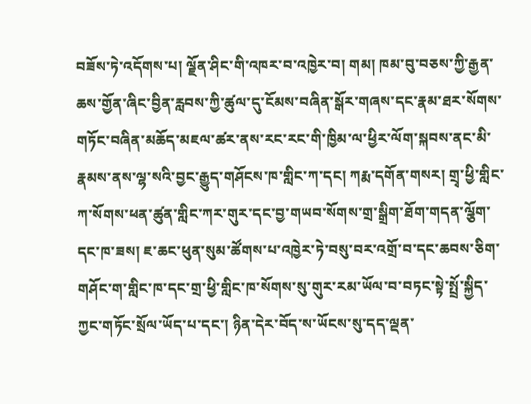བཟོས་ཏེ་འདོགས་པ། ལྗོན་ཤིང་གི་འཁར་བ་འཁྱེར་བ། གམ། ཁམ་བུ་བཅས་ཀྱི་རྒྱན་ཆས་གྱོན་ཞིང་བྱིན་རླབས་ཀྱི་ཚུལ་དུ་ངོམས་བཞིན་སྒོར་གཞས་དང་རྣམ་ཐར་སོགས་གཏོང་བཞིན་མཆོད་མཇལ་ཚར་ནས་རང་རང་གི་ཁྱིམ་ལ་ཕྱིར་ལོག་སྐབས་ནང་མི་རྣམས་ནས་ལྷ་སའི་བྱང་རྒྱུད་གཤོངས་ཁ་གླིང་ཀ་དང། ཀརྨ་དགོན་གསར། གྲྭ་ཕྱི་གླིང་ཀ་སོགས་ཕན་ཚུན་གླིང་ཀར་གུར་དང་བྱ་གཡབ་སོགས་གྲ་སྒྲིག་ཐོག་གདན་ལྕོག་དང་ཁ་ཟས། ཇ་ཆང་ཕུན་སུམ་ཚོགས་པ་འཁྱེར་ཏེ་བསུ་བར་འགྲོ་བ་དང་ཆབས་ཅིག་གཤོང་ག་གླིང་ཁ་དང་གྲ་ཕྱི་གླིང་ཁ་སོགས་སུ་གུར་རམ་ཡོལ་བ་བཏང་སྟེ་སྤྲོ་སྐྱིད་ཀྱང་གཏོང་སྲོལ་ཡོད་པ་དང་། ཉིན་དེར་བོད་ས་ཡོངས་སུ་དད་ལྡན་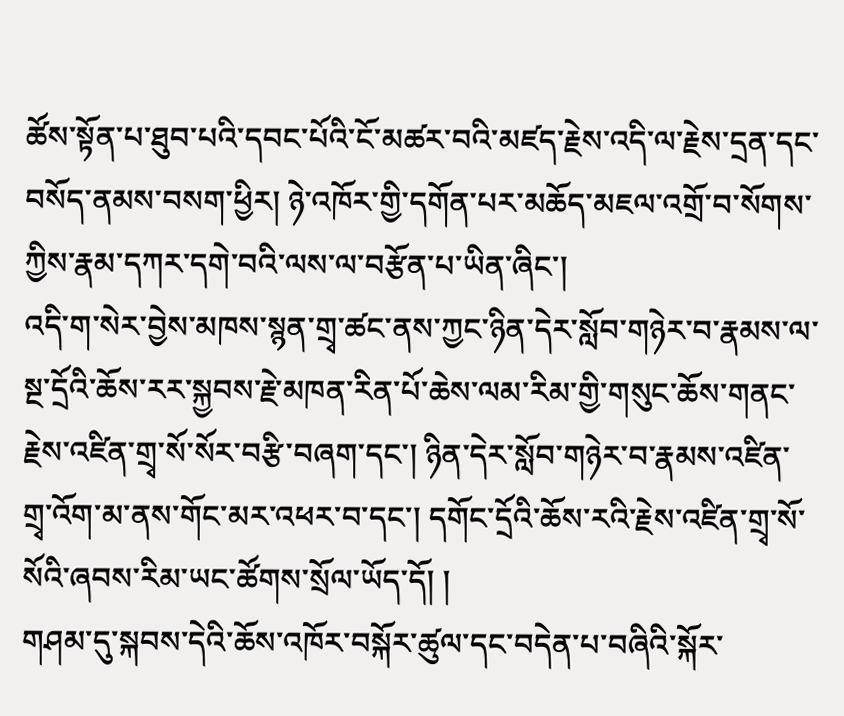ཚོས་སྟོན་པ་ཐུབ་པའི་དབང་པོའི་ངོ་མཚར་བའི་མཛད་རྗེས་འདི་ལ་རྗེས་དྲན་དང་བསོད་ནམས་བསག་ཕྱིར། ཉེ་འཁོར་གྱི་དགོན་པར་མཆོད་མཇལ་འགྲོ་བ་སོགས་ཀྱིས་རྣམ་དཀར་དགེ་བའི་ལས་ལ་བརྩོན་པ་ཡིན་ཞིང་།
འདི་ག་སེར་བྱེས་མཁས་སྙན་གྲྭ་ཚང་ནས་ཀྱང་ཉིན་དེར་སློབ་གཉེར་བ་རྣམས་ལ་སྔ་དྲོའི་ཆོས་རར་སྐྱབས་རྗེ་མཁན་རིན་པོ་ཆེས་ལམ་རིམ་གྱི་གསུང་ཆོས་གནང་རྗེས་འཛིན་གྲྭ་སོ་སོར་བརྩི་བཞག་དང་། ཉིན་དེར་སློབ་གཉེར་བ་རྣམས་འཛིན་གྲྭ་འོག་མ་ནས་གོང་མར་འཕར་བ་དང་། དགོང་དྲོའི་ཆོས་རའི་རྗེས་འཛིན་གྲྭ་སོ་སོའི་ཞབས་རིམ་ཡང་ཚོགས་སྲོལ་ཡོད་དོ། །
གཤམ་དུ་སྐབས་དེའི་ཆོས་འཁོར་བསྐོར་ཚུལ་དང་བདེན་པ་བཞིའི་སྐོར་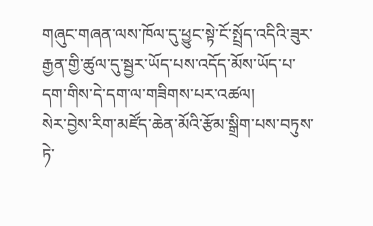གཞུང་གཞན་ལས་ཁོལ་དུ་ཕྱུང་སྟེ་ངོ་སྤྲོད་འདིའི་ཟུར་རྒྱན་གྱི་ཚུལ་དུ་སྦྱར་ཡོད་པས་འདོད་མོས་ཡོད་པ་དག་གིས་དེ་དག་ལ་གཟིགས་པར་འཚལ།
སེར་བྱེས་རིག་མཛོད་ཆེན་མོའི་རྩོམ་སྒྲིག་པས་བཏུས་ཏེ་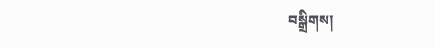བསྒྲིགས།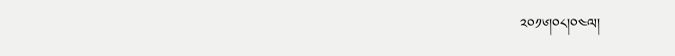༢༠༡༦།༠༨།༠༤ལ།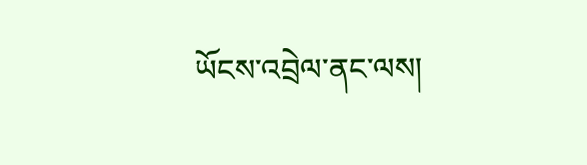ཡོངས་འབྲེལ་ནང་ལས།